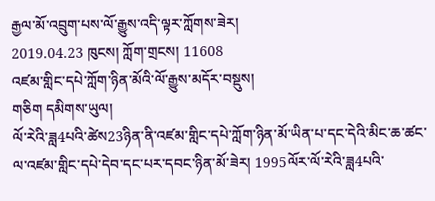རྒྱལ་མོ་འབྲུག་པས་ལོ་རྒྱུས་འདི་ལྟར་ཀློགས་ཟེར།
2019.04.23 ཁུངས། ཀློག་གྲངས། 11608
འཛམ་གླིང་དཔེ་ཀློག་ཉིན་མོའི་ལོ་རྒྱུས་མདོར་བསྡུས།
གཅིག དམིགས་ཡུལ།
ལོ་རེའི་ཟླ4པའི་ཚེས23ཉིན་ནི་འཛམ་གླིང་དཔེ་ཀློག་ཉིན་མོ་ཡིན་པ་དང་དེའི་མིང་ཆ་ཚང་ལ་འཛམ་གླིང་དཔེ་དེབ་དང་པར་དབང་ཉིན་མོ་ཟེར། 1995ལོར་ལོ་རེའི་ཟླ4པའི་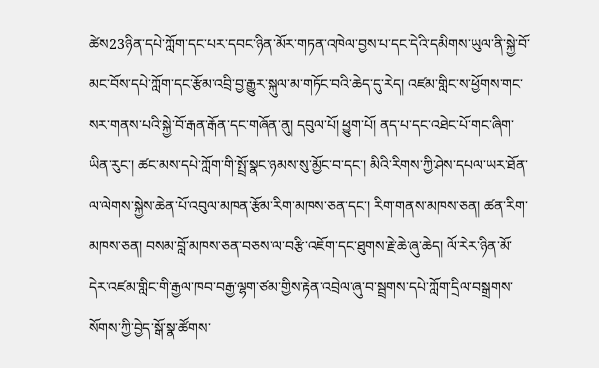ཚེས23ཉིན་དཔེ་ཀློག་དང་པར་དབང་ཉིན་མོར་གཏན་འཁེལ་བྱས་པ་དང་དེའི་དམིགས་ཡུལ་ནི་སྐྱེ་བོ་མང་བོས་དཔེ་ཀློག་དང་རྩོམ་འབྲི་བྱ་རྒྱུར་སྐུལ་མ་གཏོང་བའི་ཆེད་དུ་རེད། འཛམ་གླིང་ས་ཕྱོགས་གང་སར་གནས་པའི་སྐྱེ་བོ་རྒན་རྒོན་དང་གཞོན་ནུ། དབུལ་པོ། ཕྱུག་པོ། ནད་པ་དང་འཐེང་པོ་གང་ཞིག་ཡིན་རུང་། ཚང་མས་དཔེ་ཀློག་གི་སྤྲོ་སྣང་ཉམས་སུ་མྱོང་བ་དང་། མིའི་རིགས་ཀྱི་ཤེས་དཔལ་ཡར་ཐོན་ལ་ལེགས་སྐྱེས་ཆེན་པོ་འབུལ་མཁན་རྩོམ་རིག་མཁས་ཅན་དང་། རིག་གནས་མཁས་ཅན། ཚན་རིག་མཁས་ཅན། བསམ་བློ་མཁས་ཅན་བཅས་ལ་བརྩི་འཇོག་དང་ཐུགས་རྗེ་ཆེ་ཞུ་ཆེད། ལོ་རེར་ཉིན་མོ་དེར་འཛམ་གླིང་གི་རྒྱལ་ཁབ་བརྒྱ་ལྷག་ཙམ་གྱིས་རྟེན་འབྲེལ་ཞུ་བ་སྦྲགས་དཔེ་ཀློག་དྲིལ་བསྒྲགས་སོགས་ཀྱི་བྱེད་སྒོ་སྣ་ཚོགས་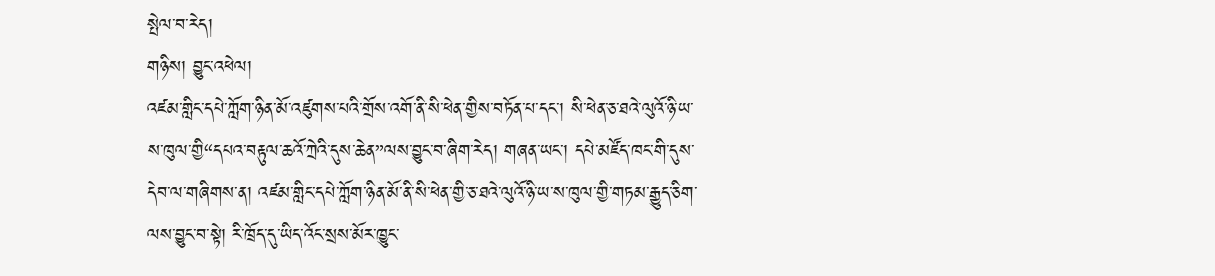སྤེལ་བ་རེད།
གཉིས། བྱུང་འཕེལ།
འཛམ་གླིང་དཔེ་ཀློག་ཉིན་མོ་འཛུགས་པའི་གྲོས་འགོ་ནི་སི་ཕེན་གྱིས་བཏོན་པ་དང་། སི་ཕེན་ཅ་ཐའེ་ལུའོ་ཉི་ཡ་ས་ཁུལ་གྱི“དཔའ་བརྟུལ་ཆའོ་ཀྲེའི་དུས་ཆེན”ལས་བྱུང་བ་ཞིག་རེད། གཞན་ཡང་། དཔེ་མཛོད་ཁང་གི་དུས་དེབ་ལ་གཞིགས་ན། འཛམ་གླིང་དཔེ་ཀློག་ཉིན་མོ་ནི་སི་ཕེན་གྱི་ཅ་ཐའེ་ལུའོ་ཉི་ཡ་ས་ཁུལ་གྱི་གཏམ་རྒྱུད་ཅིག་ལས་བྱུང་བ་སྟེ། རི་ཁྲོད་དུ་ཡིད་འོང་སྲས་མོར་ཁྱུང་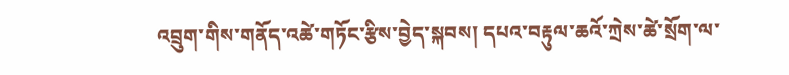འབྲུག་གིས་གནོད་འཚེ་གཏོང་རྩིས་བྱེད་སྐབས། དཔའ་བརྟུལ་ཆའོ་ཀྲེས་ཚེ་སྲོག་ལ་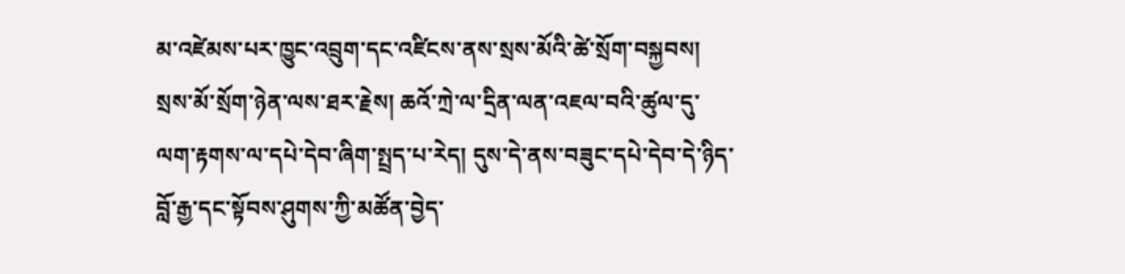མ་འཛེམས་པར་ཁྱུང་འབྲུག་དང་འཛིངས་ནས་སྲས་མོའི་ཚེ་སྲོག་བསྐྱབས། སྲས་མོ་སྲོག་ཉེན་ལས་ཐར་རྗེས། ཆའོ་ཀྲེ་ལ་དྲིན་ལན་འཇལ་བའི་ཚུལ་དུ་ལག་རྟགས་ལ་དཔེ་དེབ་ཞིག་སྤྲད་པ་རེད། དུས་དེ་ནས་བཟུང་དཔེ་དེབ་དེ་ཉིད་བློ་རྒྱ་དང་སྟོབས་ཤུགས་ཀྱི་མཚོན་བྱེད་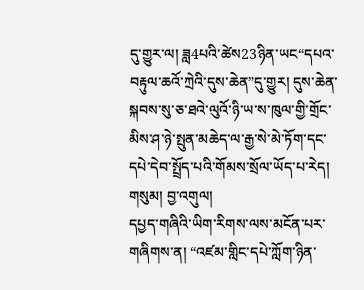དུ་གྱུར་ལ། ཟླ4པའི་ཚེས23ཉིན་ཡང“དཔའ་བརྟུལ་ཆའོ་ཀྲེའི་དུས་ཆེན”དུ་གྱུར། དུས་ཆེན་སྐབས་སུ་ཅ་ཐའེ་ལུའོ་ཉི་ཡ་ས་ཁུལ་གྱི་གྲོང་མིས་ཤ་ཉེ་སྤུན་མཆེད་ལ་རྒྱ་སེ་མེ་ཏོག་དང་དཔེ་དེབ་སྤྲོད་པའི་གོམས་སྲོལ་ཡོད་པ་རེད།
གསུམ། བྱ་འགུལ།
དཔྱད་གཞིའི་ཡིག་རིགས་ལས་མངོན་པར་གཞིགས་ན། “འཛམ་གླིང་དཔེ་ཀློག་ཉིན་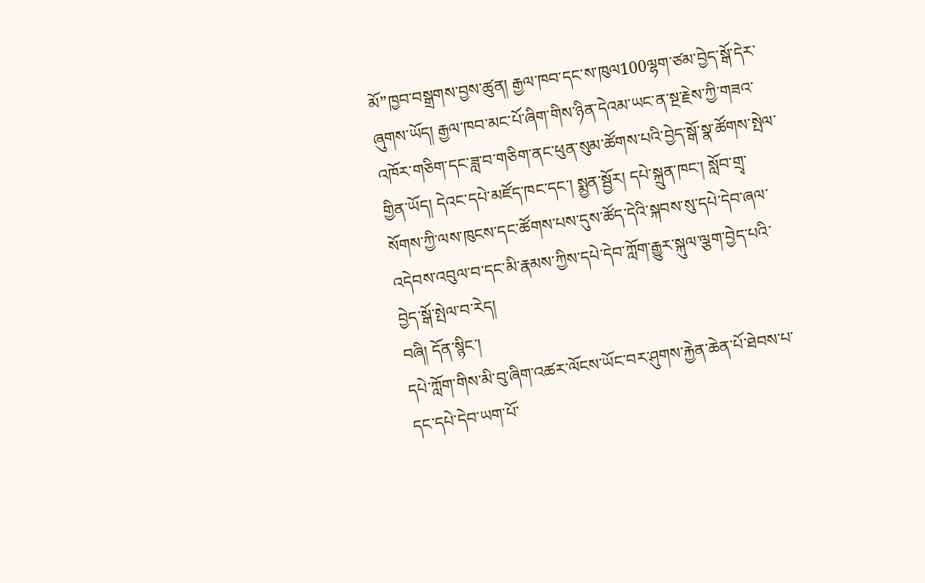མོ”ཁྱབ་བསྒྲགས་བྱས་ཚུན། རྒྱལ་ཁབ་དང་ས་ཁུལ100ལྷག་ཙམ་བྱེད་སྒོ་དེར་ཞུགས་ཡོད། རྒྱལ་ཁབ་མང་པོ་ཞིག་གིས་ཉིན་དེའམ་ཡང་ན་སྔ་རྗེས་ཀྱི་གཟའ་འཁོར་གཅིག་དང་ཟླ་བ་གཅིག་ནང་ཕུན་སུམ་ཚོགས་པའི་བྱེད་སྒོ་སྣ་ཚོགས་སྤེལ་གྱིན་ཡོད། དེའང་དཔེ་མཛོད་ཁང་དང་། སྨྱན་སྦྱོར། དཔེ་སྐྲུན་ཁང་། སློབ་གྲྭ་སོགས་ཀྱི་ལས་ཁུངས་དང་ཚོགས་པས་དུས་ཚོད་དེའི་སྐབས་སུ་དཔེ་དེབ་ཞལ་འདེབས་འབུལ་བ་དང་མི་རྣམས་ཀྱིས་དཔེ་དེབ་ཀློག་རྒྱུར་སྐུལ་ལྕག་བྱེད་པའི་བྱེད་སྒོ་སྤེལ་བ་རེད།
བཞི། དོན་སྙིང་།
དཔེ་ཀློག་གིས་མི་བུ་ཞིག་འཚར་ལོངས་ཡོང་བར་ཤུགས་རྐྱེན་ཆེན་པོ་ཐེབས་པ་དང་དཔེ་དེབ་ཡག་པོ་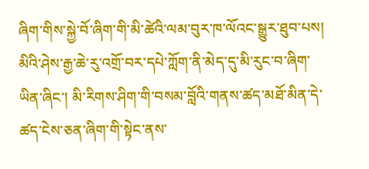ཞིག་གིས་སྐྱེ་བོ་ཞིག་གི་མི་ཚེའི་ལམ་བུར་ཁ་ལོའང་སྒྱུར་ཐུབ་པས། མིའི་ཤེས་རྒྱ་ཆེ་རུ་འགྲོ་བར་དཔེ་ཀློག་ནི་མེད་དུ་མི་རུང་བ་ཞིག་ཡིན་ཞིང་། མི་རིགས་ཤིག་གི་བསམ་བློའི་གནས་ཚད་མཐོ་མིན་དེ་ཚད་ངེས་ཅན་ཞིག་གི་སྟེང་ནས་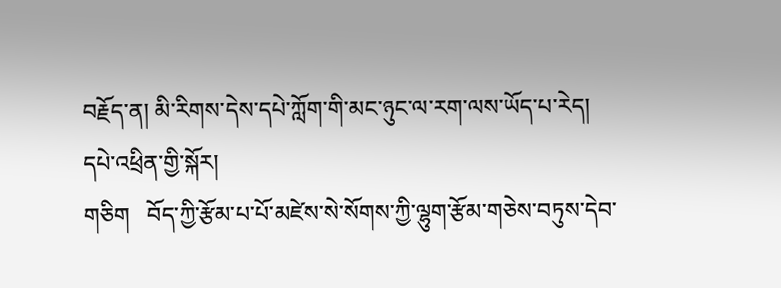བརྗོད་ན། མི་རིགས་དེས་དཔེ་ཀློག་གི་མང་ཉུང་ལ་རག་ལས་ཡོད་པ་རེད།
དཔེ་འཕྲིན་གྱི་སྐོར།
གཅིག   བོད་ཀྱི་རྩོམ་པ་པོ་མཛེས་སེ་སོགས་ཀྱི་ལྷུག་རྩོམ་གཅེས་བཏུས་དེབ་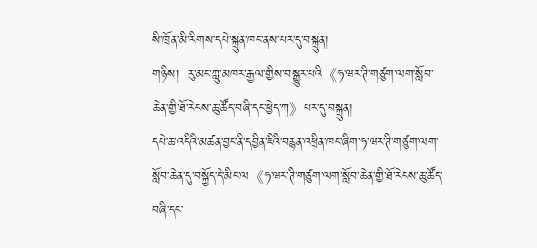སི་ཁྲོན་མི་རིགས་དཔེ་སྐྲུན་ཁང་ནས་པར་དུ་བསྐྲུན།
གཉིས།  རུ་མང་ཀླུ་མཁར་རྒྱལ་གྱིས་བསྒྱུར་པའི《ཧ་ཝར་ཊི་གཙུག་ལག་སློབ་ཆེན་གྱི་ཐོ་རེངས་ཆུ་ཚོད་བཞི་དང་ཕྱེད་ཀ》པར་དུ་བསྐྲུན།
དཔེ་ཆ་འདིའི་མཚན་བྱང་ནི་དབྱིན་ཇིའི་བརྙན་འཕྲིན་ཁང་ཞིག་ཧ་ཝར་ཊི་གཙུག་ལག་སློབ་ཆེན་དུ་བསྐྱོད་དེ་མིང་ལ《ཧ་ཝར་ཊི་གཙུག་ལག་སློབ་ཆེན་གྱི་ཐོ་རེངས་ཆུ་ཚོད་བཞི་དང་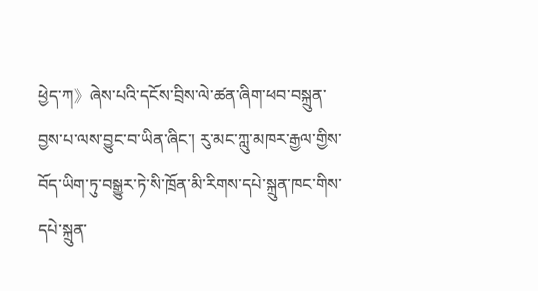ཕྱེད་ཀ》ཞེས་པའི་དངོས་བྲིས་ལེ་ཚན་ཞིག་ཕབ་བསྐྲུན་བྱས་པ་ལས་བྱུང་བ་ཡིན་ཞིང་། རུ་མང་ཀླུ་མཁར་རྒྱལ་གྱིས་བོད་ཡིག་ཏུ་བསྒྱུར་ཏེ་སི་ཁྲོན་མི་རིགས་དཔེ་སྐྲུན་ཁང་གིས་དཔེ་སྐྲུན་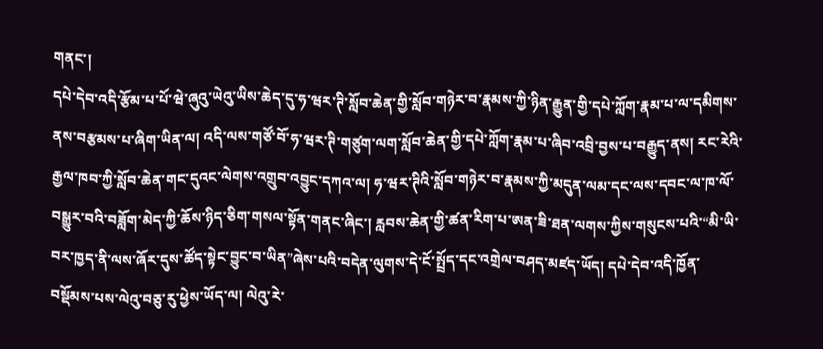གནང་།
དཔེ་དེབ་འདི་རྩོམ་པ་པོ་ཝེ་ཞུའུ་ཡེའུ་ཡིས་ཆེད་དུ་ཧ་ཝར་ཊི་སློབ་ཆེན་གྱི་སློབ་གཉེར་བ་རྣམས་ཀྱི་ཉིན་རྒྱུན་གྱི་དཔེ་ཀློག་རྣམ་པ་ལ་དམིགས་ནས་བརྩམས་པ་ཞིག་ཡིན་ལ། འདི་ལས་གཙོ་བོ་ཧ་ཝར་ཊི་གཙུག་ལག་སློབ་ཆེན་གྱི་དཔེ་ཀློག་རྣམ་པ་ཞིབ་འབྲི་བྱས་པ་བརྒྱུད་ནས། རང་རེའི་རྒྱལ་ཁབ་ཀྱི་སློབ་ཆེན་གང་དུའང་ལེགས་འགྲུབ་འབྱུང་དཀའ་ལ། ཧ་ཝར་ཊིའི་སློབ་གཉེར་བ་རྣམས་ཀྱི་མདུན་ལམ་དང་ལས་དབང་ལ་ཁ་ལོ་བསྒྱུར་བའི་བཟློག་མེད་ཀྱི་ཆོས་ཉིད་ཅིག་གསལ་སྟོན་གནང་ཞིང་། རླབས་ཆེན་གྱི་ཚན་རིག་པ་ཨན་ཟི་ཐན་ལགས་ཀྱིས་གསུངས་པའི་“མི་ཡི་བར་ཁྱད་ནི་ལས་ཞོར་དུས་ཚོད་སྟེང་བྱུང་བ་ཡིན”ཞེས་པའི་བདེན་ལུགས་དེ་ངོ་སྤྲོད་དང་འགྲེལ་བཤད་མཛད་ཡོད། དཔེ་དེབ་འདི་ཁྱོན་བསྡོམས་པས་ལེའུ་བཅུ་རུ་ཕྱེས་ཡོད་ལ། ལེའུ་རེ་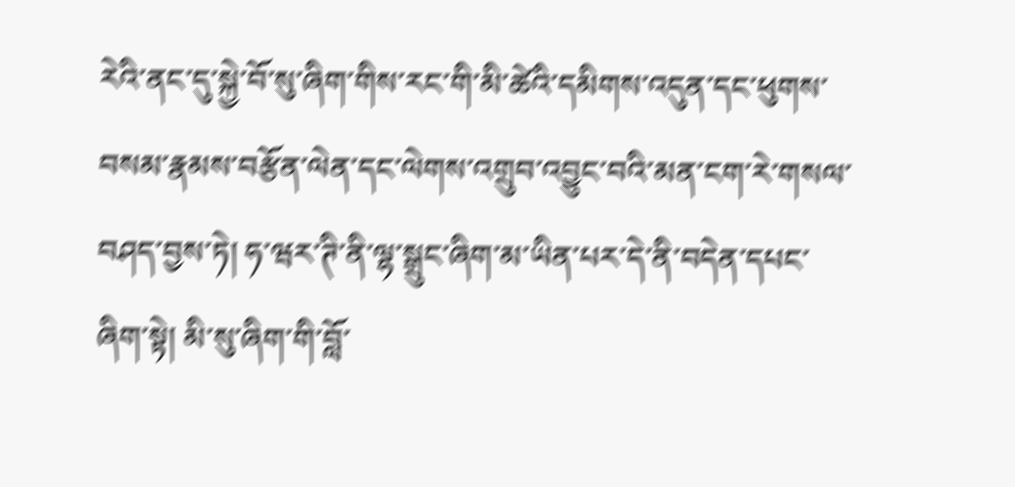རེའི་ནང་དུ་སྐྱེ་བོ་སུ་ཞིག་གིས་རང་གི་མི་ཚེའི་དམིགས་འདུན་དང་ཕུགས་བསམ་རྣམས་བརྩོན་ལེན་དང་ལེགས་འགྲུབ་འབྱུང་བའི་མན་ངག་རེ་གསལ་བཤད་བྱས་ཏེ། ཧ་ཝར་ཊི་ནི་ལྷ་སྒྲུང་ཞིག་མ་ཡིན་པར་དེ་ནི་བདེན་དཔང་ཞིག་སྟེ། མི་སུ་ཞིག་གི་བློ་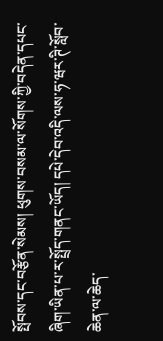སྤོབས་དང་བརྩོན་སེམས། ཕུགས་བསམ་ལ་སོགས་ཀྱི་བདེན་དཔང་ཞིག་ཡིན་པ་ར་སྤྲོད་གནང་ཡོད། དཔེ་དེབ་འདི་ལས་ཧ་ཝར་ཊི་སློབ་ཆེན་ལ་ཆེད་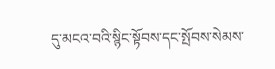དུ་མངའ་བའི་སྙིང་སྟོབས་དང་སྤོབས་སེམས་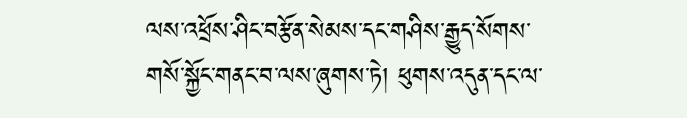ལས་འཕྲོས་ཤིང་བརྩོན་སེམས་དང་གཤིས་རྒྱུད་སོགས་གསོ་སྐྱོང་གནང་བ་ལས་ཞུགས་ཏེ། ཕུགས་འདུན་དང་ལ་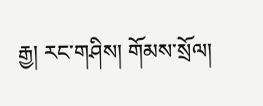རྒྱ། རང་གཤིས། གོམས་སྲོལ།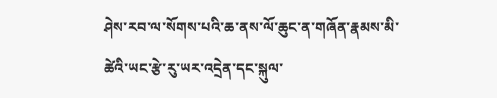ཤེས་རབ་ལ་སོགས་པའི་ཆ་ནས་ལོ་ཆུང་ན་གཞོན་རྣམས་མི་ཚེའི་ཡང་རྩེ་རུ་ཡར་འདྲེན་དང་སྐུལ་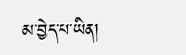མ་བྱེད་པ་ཡིན།